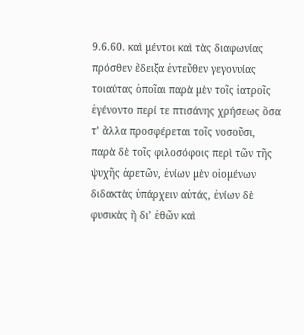9.6.60. καὶ µέντοι καὶ τὰς διαφωνίας πρόσθεν ἔδειξα ἐντεῦθεν γεγονυίας τοιαύτας ὁποῖαι παρὰ µὲν τοῖς ἰατροῖς ἐγένοντο περί τε πτισάνης χρήσεως ὅσα τ’ ἄλλα προσφέρεται τοῖς νοσοῦσι, παρὰ δὲ τοῖς φιλοσόφοις περὶ τῶν τῆς ψυχῆς ἀρετῶν, ἐνίων µὲν οἰοµένων διδακτὰς ὑπάρχειν αὐτάς, ἐνίων δὲ φυσικὰς ἢ δι’ ἐθῶν καὶ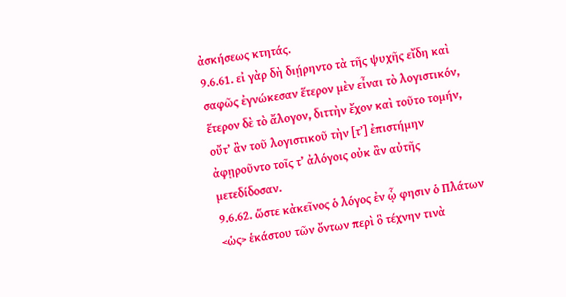ἀσκήσεως κτητάς.
9.6.61. εἰ γὰρ δὴ διῄρηντο τὰ τῆς ψυχῆς εἴδη καὶ σαφῶς ἐγνώκεσαν ἕτερον µὲν εἶναι τὸ λογιστικόν, ἕτερον δὲ τὸ ἄλογον, διττὴν ἔχον καὶ τοῦτο τοµήν, οὔτ’ ἂν τοῦ λογιστικοῦ τὴν [τ’] ἐπιστήµην ἀφῃροῦντο τοῖς τ’ ἀλόγοις οὐκ ἂν αὐτῆς µετεδίδοσαν.
9.6.62. ὥστε κἀκεῖνος ὁ λόγος ἐν ᾧ φησιν ὁ Πλάτων <ὡς> ἑκάστου τῶν ὄντων περὶ ὃ τέχνην τινὰ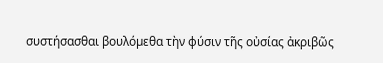συστήσασθαι βουλόµεθα τὴν φύσιν τῆς οὐσίας ἀκριβῶς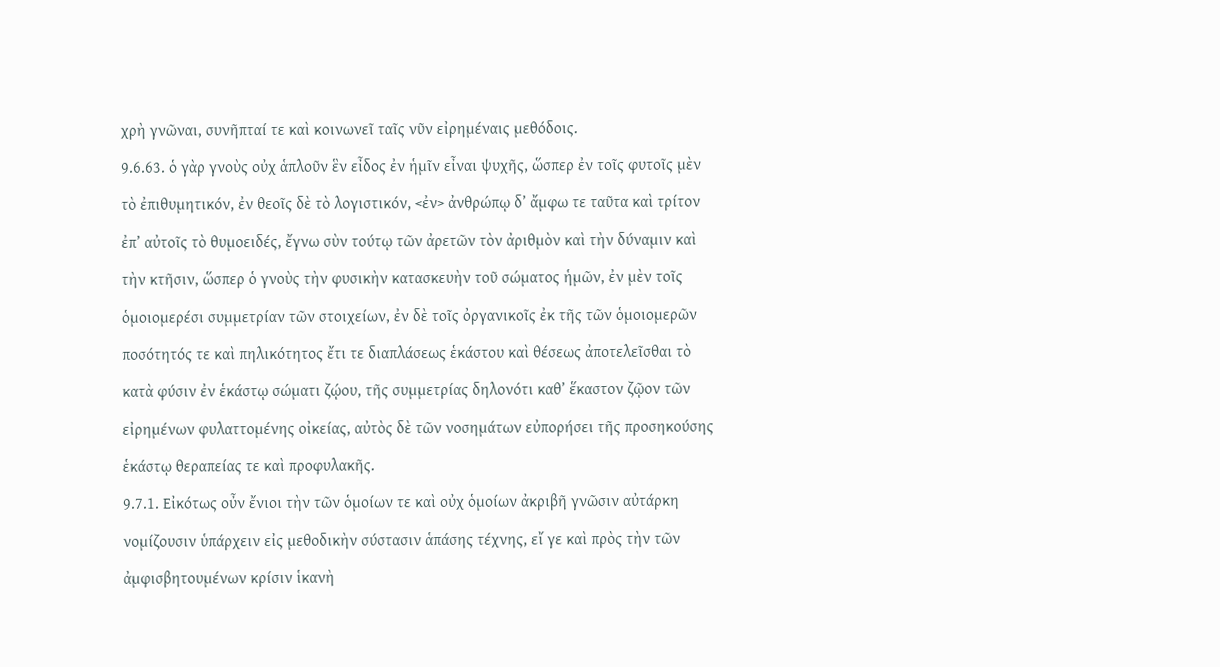χρὴ γνῶναι, συνῆπταί τε καὶ κοινωνεῖ ταῖς νῦν εἰρηµέναις µεθόδοις.
9.6.63. ὁ γὰρ γνοὺς οὐχ ἁπλοῦν ἓν εἶδος ἐν ἡµῖν εἶναι ψυχῆς, ὥσπερ ἐν τοῖς φυτοῖς µὲν τὸ ἐπιθυµητικόν, ἐν θεοῖς δὲ τὸ λογιστικόν, <ἐν> ἀνθρώπῳ δ’ ἄµφω τε ταῦτα καὶ τρίτον ἐπ’ αὐτοῖς τὸ θυµοειδές, ἔγνω σὺν τούτῳ τῶν ἀρετῶν τὸν ἀριθµὸν καὶ τὴν δύναµιν καὶ τὴν κτῆσιν, ὥσπερ ὁ γνοὺς τὴν φυσικὴν κατασκευὴν τοῦ σώµατος ἡµῶν, ἐν µὲν τοῖς ὁµοιοµερέσι συµµετρίαν τῶν στοιχείων, ἐν δὲ τοῖς ὀργανικοῖς ἐκ τῆς τῶν ὁµοιοµερῶν ποσότητός τε καὶ πηλικότητος ἔτι τε διαπλάσεως ἑκάστου καὶ θέσεως ἀποτελεῖσθαι τὸ κατὰ φύσιν ἐν ἑκάστῳ σώµατι ζῴου, τῆς συµµετρίας δηλονότι καθ’ ἕκαστον ζῷον τῶν εἰρηµένων φυλαττοµένης οἰκείας, αὐτὸς δὲ τῶν νοσηµάτων εὐπορήσει τῆς προσηκούσης ἑκάστῳ θεραπείας τε καὶ προφυλακῆς.
9.7.1. Εἰκότως οὖν ἔνιοι τὴν τῶν ὁµοίων τε καὶ οὐχ ὁµοίων ἀκριβῆ γνῶσιν αὐτάρκη νοµίζουσιν ὑπάρχειν εἰς µεθοδικὴν σύστασιν ἁπάσης τέχνης, εἴ γε καὶ πρὸς τὴν τῶν ἀµφισβητουµένων κρίσιν ἱκανὴ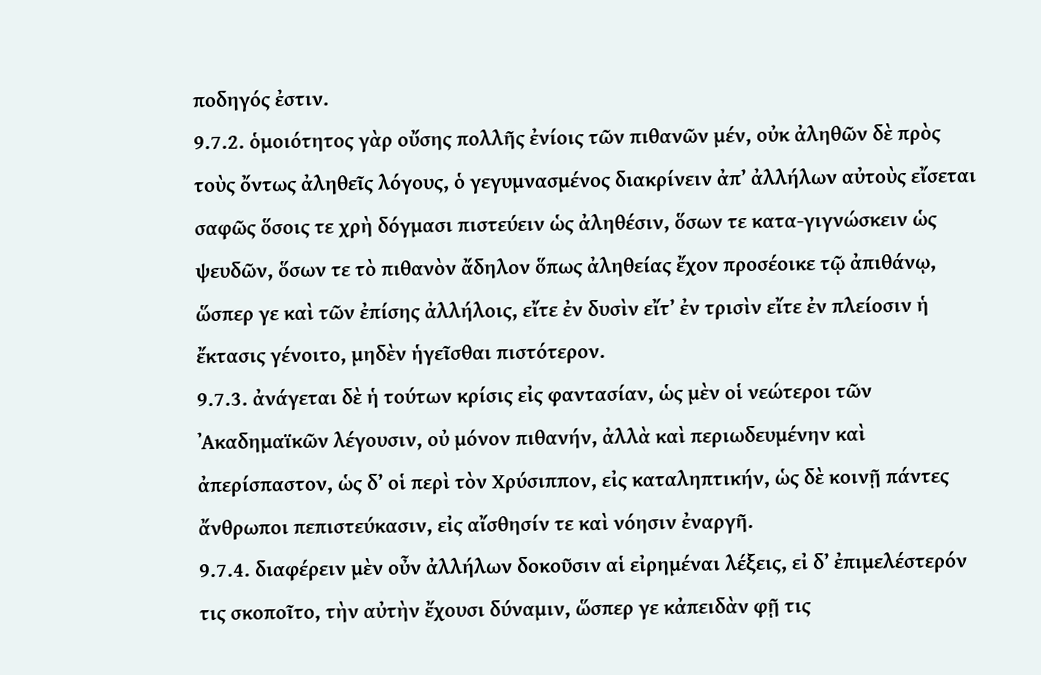ποδηγός ἐστιν.
9.7.2. ὁµοιότητος γὰρ οὔσης πολλῆς ἐνίοις τῶν πιθανῶν µέν, οὐκ ἀληθῶν δὲ πρὸς τοὺς ὄντως ἀληθεῖς λόγους, ὁ γεγυµνασµένος διακρίνειν ἀπ’ ἀλλήλων αὐτοὺς εἴσεται σαφῶς ὅσοις τε χρὴ δόγµασι πιστεύειν ὡς ἀληθέσιν, ὅσων τε κατα-γιγνώσκειν ὡς ψευδῶν, ὅσων τε τὸ πιθανὸν ἄδηλον ὅπως ἀληθείας ἔχον προσέοικε τῷ ἀπιθάνῳ, ὥσπερ γε καὶ τῶν ἐπίσης ἀλλήλοις, εἴτε ἐν δυσὶν εἴτ’ ἐν τρισὶν εἴτε ἐν πλείοσιν ἡ ἔκτασις γένοιτο, µηδὲν ἡγεῖσθαι πιστότερον.
9.7.3. ἀνάγεται δὲ ἡ τούτων κρίσις εἰς φαντασίαν, ὡς µὲν οἱ νεώτεροι τῶν ᾿Ακαδηµαϊκῶν λέγουσιν, οὐ µόνον πιθανήν, ἀλλὰ καὶ περιωδευµένην καὶ ἀπερίσπαστον, ὡς δ’ οἱ περὶ τὸν Χρύσιππον, εἰς καταληπτικήν, ὡς δὲ κοινῇ πάντες ἄνθρωποι πεπιστεύκασιν, εἰς αἴσθησίν τε καὶ νόησιν ἐναργῆ.
9.7.4. διαφέρειν µὲν οὖν ἀλλήλων δοκοῦσιν αἱ εἰρηµέναι λέξεις, εἰ δ’ ἐπιµελέστερόν τις σκοποῖτο, τὴν αὐτὴν ἔχουσι δύναµιν, ὥσπερ γε κἀπειδὰν φῇ τις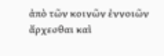ἀπὸ τῶν κοινῶν ἐννοιῶν ἄρχεσθαι καὶ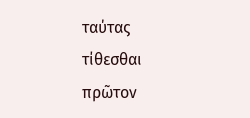ταύτας τίθεσθαι πρῶτον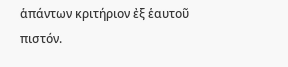ἁπάντων κριτήριον ἐξ ἑαυτοῦ πιστόν.